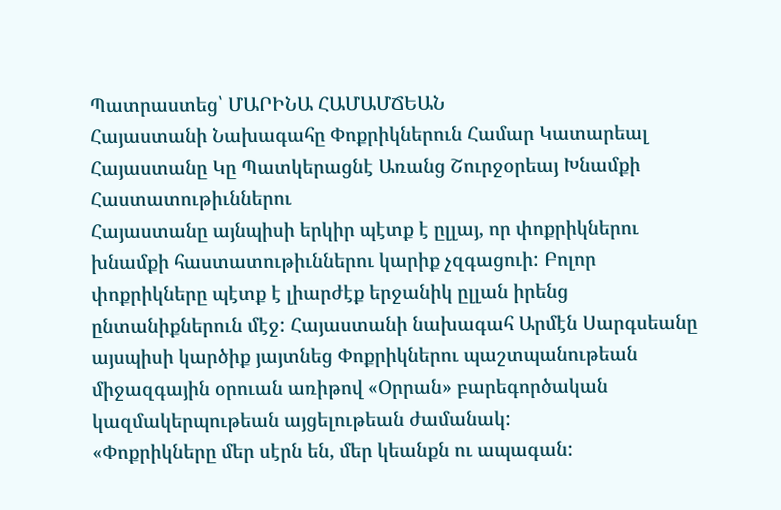Պատրաստեց՝ ՄԱՐԻՆԱ ՀԱՄԱՄՃԵԱՆ
Հայաստանի Նախագահը Փոքրիկներուն Համար Կատարեալ Հայաստանը Կը Պատկերացնէ Առանց Շուրջօրեայ Խնամքի Հաստատութիւններու
Հայաստանը այնպիսի երկիր պէտք է ըլլայ, որ փոքրիկներու խնամքի հաստատութիւններու կարիք չզգացուի: Բոլոր փոքրիկները պէտք է լիարժէք երջանիկ ըլլան իրենց ընտանիքներուն մէջ: Հայաստանի նախագահ Արմէն Սարգսեանը այսպիսի կարծիք յայտնեց Փոքրիկներու պաշտպանութեան միջազգային օրուան առիթով «Օրրան» բարեգործական կազմակերպութեան այցելութեան ժամանակ:
«Փոքրիկները մեր սէրն են, մեր կեանքն ու ապագան: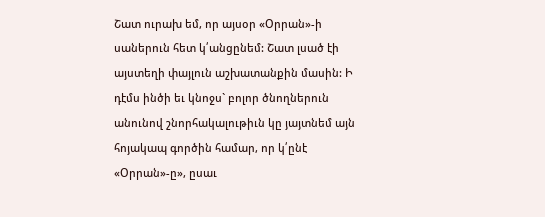Շատ ուրախ եմ, որ այսօր «Օրրան»-ի սաներուն հետ կ՛անցընեմ: Շատ լսած էի այստեղի փայլուն աշխատանքին մասին: Ի դէմս ինծի եւ կնոջս` բոլոր ծնողներուն անունով շնորհակալութիւն կը յայտնեմ այն հոյակապ գործին համար, որ կ՛ընէ «Օրրան»-ը», ըսաւ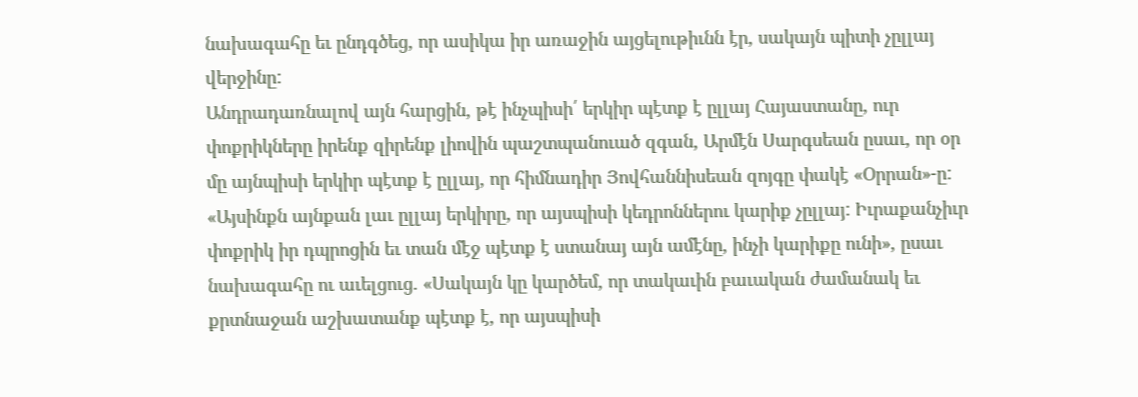նախագահը եւ ընդգծեց, որ ասիկա իր առաջին այցելութիւնն էր, սակայն պիտի չըլլայ վերջինը:
Անդրադառնալով այն հարցին, թէ ինչպիսի՛ երկիր պէտք է ըլլայ Հայաստանը, ուր փոքրիկները իրենք զիրենք լիովին պաշտպանուած զգան, Արմէն Սարգսեան ըսաւ, որ օր մը այնպիսի երկիր պէտք է ըլլայ, որ հիմնադիր Յովհաննիսեան զոյգը փակէ «Օրրան»-ը: «Այսինքն այնքան լաւ ըլլայ երկիրը, որ այսպիսի կեդրոններու կարիք չըլլայ: Իւրաքանչիւր փոքրիկ իր դպրոցին եւ տան մէջ պէտք է ստանայ այն ամէնը, ինչի կարիքը ունի», ըսաւ նախագահը ու աւելցուց. «Սակայն կը կարծեմ, որ տակաւին բաւական ժամանակ եւ քրտնաջան աշխատանք պէտք է, որ այսպիսի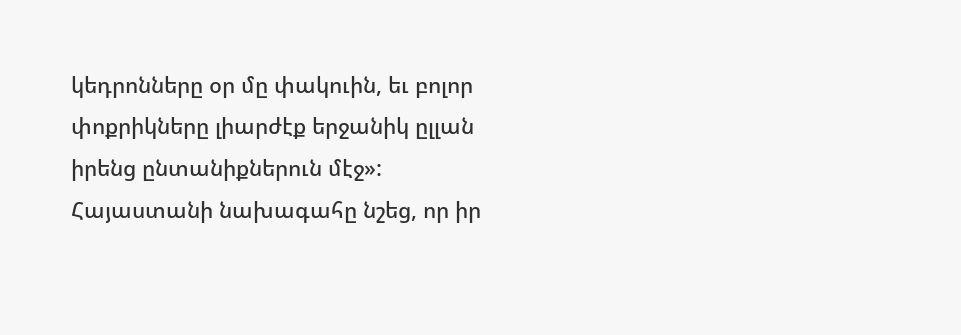կեդրոնները օր մը փակուին, եւ բոլոր փոքրիկները լիարժէք երջանիկ ըլլան իրենց ընտանիքներուն մէջ»:
Հայաստանի նախագահը նշեց, որ իր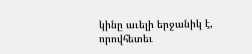կինը աւելի երջանիկ է, որովհետեւ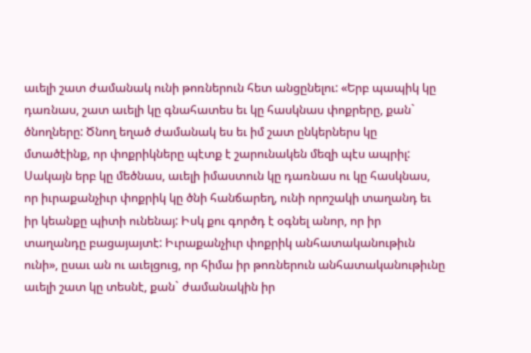աւելի շատ ժամանակ ունի թոռներուն հետ անցընելու: «Երբ պապիկ կը դառնաս, շատ աւելի կը գնահատես եւ կը հասկնաս փոքրերը, քան` ծնողները: Ծնող եղած ժամանակ ես եւ իմ շատ ընկերներս կը մտածէինք, որ փոքրիկները պէտք է շարունակեն մեզի պէս ապրիլ: Սակայն երբ կը մեծնաս, աւելի իմաստուն կը դառնաս ու կը հասկնաս, որ իւրաքանչիւր փոքրիկ կը ծնի հանճարեղ, ունի որոշակի տաղանդ եւ իր կեանքը պիտի ունենայ: Իսկ քու գործդ է օգնել անոր, որ իր տաղանդը բացայայտէ: Իւրաքանչիւր փոքրիկ անհատականութիւն ունի», ըսաւ ան ու աւելցուց, որ հիմա իր թոռներուն անհատականութիւնը աւելի շատ կը տեսնէ, քան` ժամանակին իր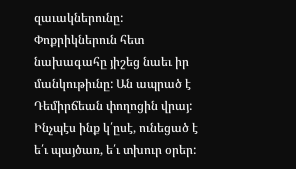զաւակներունը:
Փոքրիկներուն հետ նախագահը յիշեց նաեւ իր մանկութիւնը: Ան ապրած է Դեմիրճեան փողոցին վրայ: Ինչպէս ինք կ՛ըսէ, ունեցած է ե՛ւ պայծառ, ե՛ւ տխուր օրեր: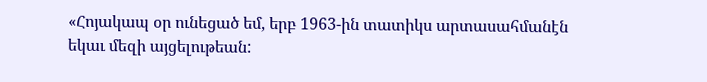«Հոյակապ օր ունեցած եմ, երբ 1963-ին տատիկս արտասահմանէն եկաւ մեզի այցելութեան: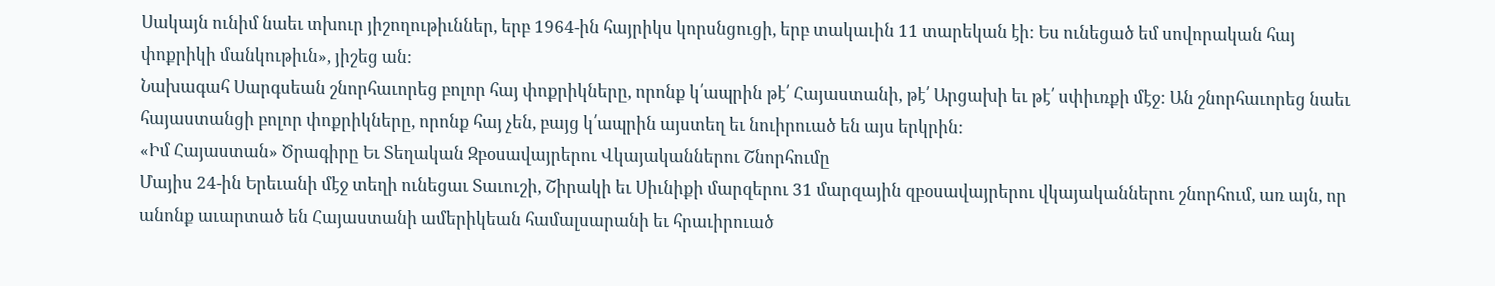Սակայն ունիմ նաեւ տխուր յիշողութիւններ, երբ 1964-ին հայրիկս կորսնցուցի, երբ տակաւին 11 տարեկան էի: Ես ունեցած եմ սովորական հայ փոքրիկի մանկութիւն», յիշեց ան:
Նախագահ Սարգսեան շնորհաւորեց բոլոր հայ փոքրիկները, որոնք կ՛ապրին թէ՛ Հայաստանի, թէ՛ Արցախի եւ թէ՛ սփիւռքի մէջ: Ան շնորհաւորեց նաեւ հայաստանցի բոլոր փոքրիկները, որոնք հայ չեն, բայց կ՛ապրին այստեղ եւ նուիրուած են այս երկրին:
«Իմ Հայաստան» Ծրագիրը Եւ Տեղական Զբօսավայրերու Վկայականներու Շնորհումը
Մայիս 24-ին Երեւանի մէջ տեղի ունեցաւ Տաւուշի, Շիրակի եւ Սիւնիքի մարզերու 31 մարզային զբօսավայրերու վկայականներու շնորհում, առ այն, որ անոնք աւարտած են Հայաստանի ամերիկեան համալսարանի եւ հրաւիրուած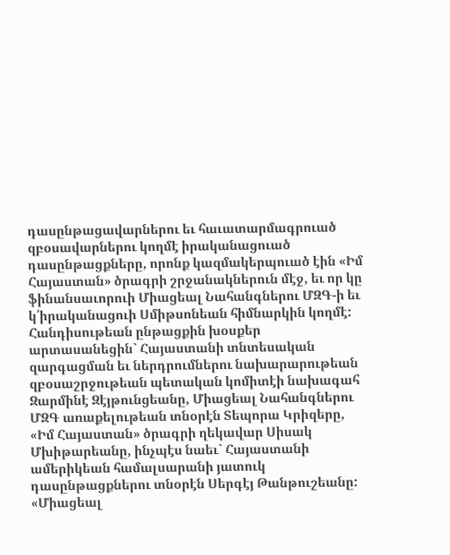դասընթացավարներու եւ հաւատարմագրուած զբօսավարներու կողմէ իրականացուած դասընթացքները, որոնք կազմակերպուած էին «Իմ Հայաստան» ծրագրի շրջանակներուն մէջ, եւ որ կը ֆինանսաւորուի Միացեալ Նահանգներու ՄԶԳ-ի եւ կ՛իրականացուի Սմիթսոնեան հիմնարկին կողմէ:
Հանդիսութեան ընթացքին խօսքեր արտասանեցին` Հայաստանի տնտեսական զարգացման եւ ներդրումներու նախարարութեան զբօսաշրջութեան պետական կոմիտէի նախագահ Զարմինէ Զէյթունցեանը, Միացեալ Նահանգներու ՄԶԳ առաքելութեան տնօրէն Տեպորա Կրիզերը, «Իմ Հայաստան» ծրագրի ղեկավար Սիսակ Մխիթարեանը, ինչպէս նաեւ` Հայաստանի ամերիկեան համալսարանի յատուկ դասընթացքներու տնօրէն Սերգէյ Թանթուշեանը:
«Միացեալ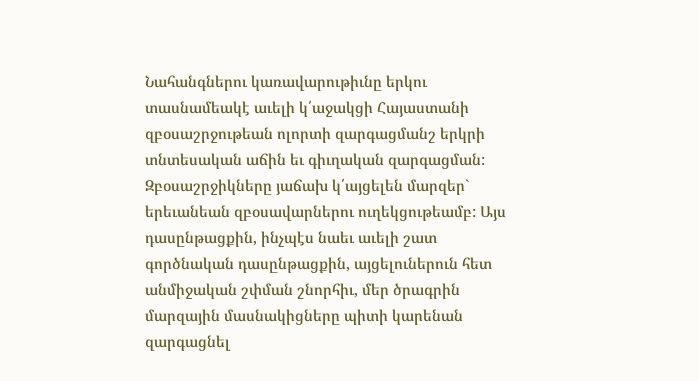Նահանգներու կառավարութիւնը երկու տասնամեակէ աւելի կ՛աջակցի Հայաստանի զբօսաշրջութեան ոլորտի զարգացմանշ երկրի տնտեսական աճին եւ գիւղական զարգացման: Զբօսաշրջիկները յաճախ կ՛այցելեն մարզեր` երեւանեան զբօսավարներու ուղեկցութեամբ: Այս դասընթացքին, ինչպէս նաեւ աւելի շատ գործնական դասընթացքին, այցելուներուն հետ անմիջական շփման շնորհիւ, մեր ծրագրին մարզային մասնակիցները պիտի կարենան զարգացնել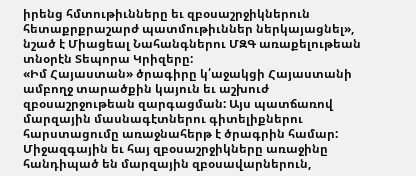իրենց հմտութիւնները եւ զբօսաշրջիկներուն հետաքրքրաշարժ պատմութիւններ ներկայացնել», նշած է Միացեալ Նահանգներու ՄԶԳ առաքելութեան տնօրէն Տեպորա Կրիզերը:
«Իմ Հայաստան» ծրագիրը կ՛աջակցի Հայաստանի ամբողջ տարածքին կայուն եւ աշխուժ զբօսաշրջութեան զարգացման: Այս պատճառով մարզային մասնագէտներու գիտելիքներու հարստացումը առաջնահերթ է ծրագրին համար: Միջազգային եւ հայ զբօսաշրջիկները առաջինը հանդիպած են մարզային զբօսավարներուն,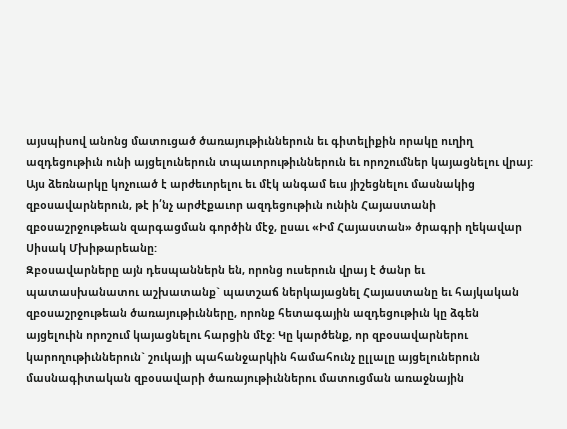այսպիսով անոնց մատուցած ծառայութիւններուն եւ գիտելիքին որակը ուղիղ ազդեցութիւն ունի այցելուներուն տպաւորութիւններուն եւ որոշումներ կայացնելու վրայ: Այս ձեռնարկը կոչուած է արժեւորելու եւ մէկ անգամ եւս յիշեցնելու մասնակից զբօսավարներուն, թէ ի՛նչ արժէքաւոր ազդեցութիւն ունին Հայաստանի զբօսաշրջութեան զարգացման գործին մէջ, ըսաւ «Իմ Հայաստան» ծրագրի ղեկավար Սիսակ Մխիթարեանը:
Զբօսավարները այն դեսպաններն են, որոնց ուսերուն վրայ է ծանր եւ պատասխանատու աշխատանք` պատշաճ ներկայացնել Հայաստանը եւ հայկական զբօսաշրջութեան ծառայութիւնները, որոնք հետագային ազդեցութիւն կը ձգեն այցելուին որոշում կայացնելու հարցին մէջ: Կը կարծենք, որ զբօսավարներու կարողութիւններուն` շուկայի պահանջարկին համահունչ ըլլալը այցելուներուն մասնագիտական զբօսավարի ծառայութիւններու մատուցման առաջնային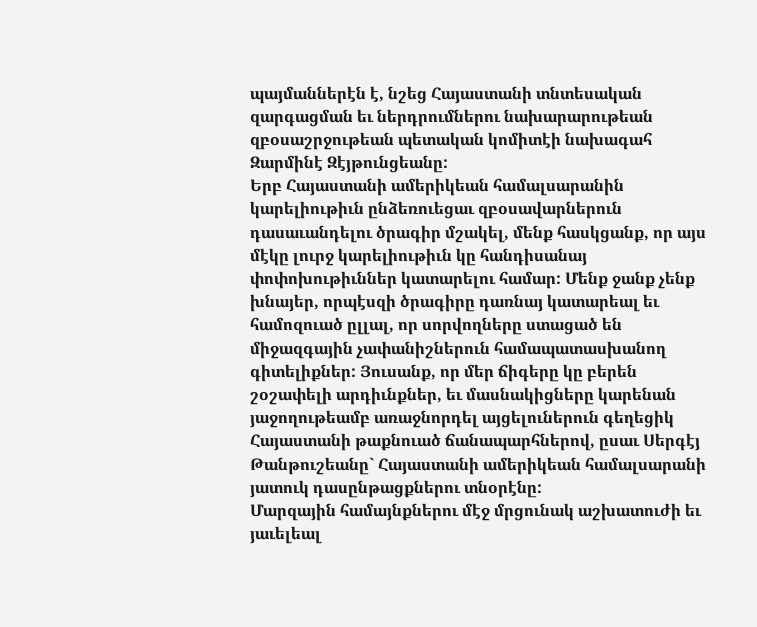պայմաններէն է, նշեց Հայաստանի տնտեսական զարգացման եւ ներդրումներու նախարարութեան զբօսաշրջութեան պետական կոմիտէի նախագահ Զարմինէ Զէյթունցեանը:
Երբ Հայաստանի ամերիկեան համալսարանին կարելիութիւն ընձեռուեցաւ զբօսավարներուն դասաւանդելու ծրագիր մշակել, մենք հասկցանք, որ այս մէկը լուրջ կարելիութիւն կը հանդիսանայ փոփոխութիւններ կատարելու համար: Մենք ջանք չենք խնայեր, որպէսզի ծրագիրը դառնայ կատարեալ եւ համոզուած ըլլալ, որ սորվողները ստացած են միջազգային չափանիշներուն համապատասխանող գիտելիքներ: Յուսանք, որ մեր ճիգերը կը բերեն շօշափելի արդիւնքներ, եւ մասնակիցները կարենան յաջողութեամբ առաջնորդել այցելուներուն գեղեցիկ Հայաստանի թաքնուած ճանապարհներով, ըսաւ Սերգէյ Թանթուշեանը` Հայաստանի ամերիկեան համալսարանի յատուկ դասընթացքներու տնօրէնը:
Մարզային համայնքներու մէջ մրցունակ աշխատուժի եւ յաւելեալ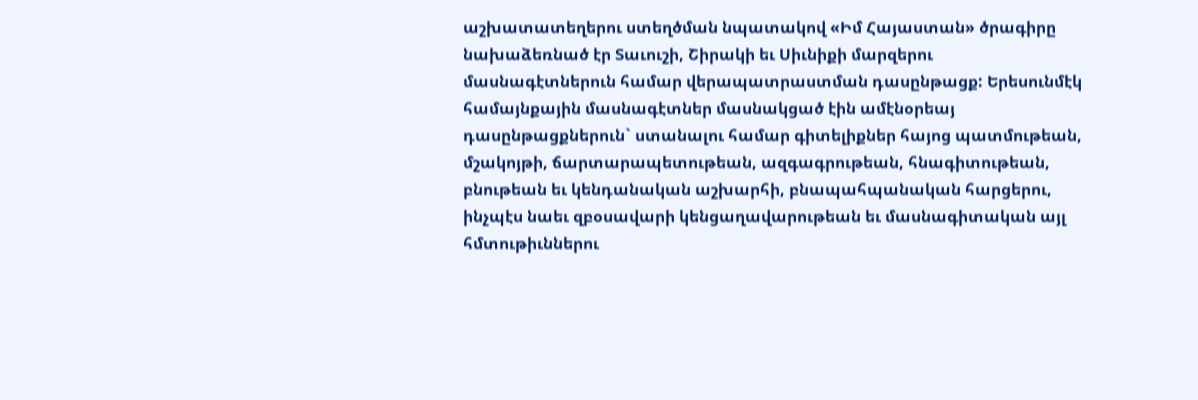աշխատատեղերու ստեղծման նպատակով «Իմ Հայաստան» ծրագիրը նախաձեռնած էր Տաւուշի, Շիրակի եւ Սիւնիքի մարզերու մասնագէտներուն համար վերապատրաստման դասընթացք: Երեսունմէկ համայնքային մասնագէտներ մասնակցած էին ամէնօրեայ դասընթացքներուն` ստանալու համար գիտելիքներ հայոց պատմութեան, մշակոյթի, ճարտարապետութեան, ազգագրութեան, հնագիտութեան, բնութեան եւ կենդանական աշխարհի, բնապահպանական հարցերու, ինչպէս նաեւ զբօսավարի կենցաղավարութեան եւ մասնագիտական այլ հմտութիւններու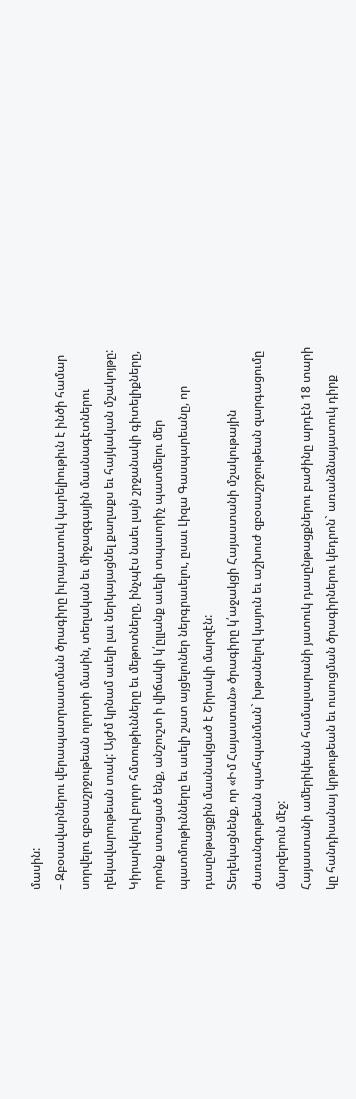մասին:
– Զբօսավարներու վերապատրաստման ծրագիրը իւրայատուկ կարելիութիւն է ինծի համար սորվելու զբօսաշրջութեան ոլորտի մասին, տեղական եւ միջազգային մասնագէտներու ղեկավարութեան տակ: Այժմ կրնամ աւելի լաւ ներկայացնել քաղաքս եւ հայկական մշակոյթը: Կիրարկելով բոլոր հմտութիւնները եւ մեթոտները, ինչպէս նաեւ լայն շրջանակի գիտելիքները, որոնք ստացած ենք, անշուշտ ի վիճակի կ՛ըլլանք աւելի տպաւորիչ պատմելու մեր պատմութիւնները եւ աւելի շատ այցելուներ ներգրաւելու, ըսաւ Լիզա Գասպարեանը, որ դասընթացքին մասնակցած է Շիրակի մարզէն:
Տեղեկացնենք, որ «Իմ Հայաստան» ծրագիրը կ՛աջակցի Հայաստանի մշակութային ժառանգութեան պահպանման` խթանելով կայուն եւ աշխուժ զբօսաշրջութեան զարգացումը մարզերուն մէջ:
Հայաստանի ամերիկեան համալսարանի յատուկ դասընթացքներու բաժինը արդէն 18 տարի կը հանդիսանայ կրթութեան եւ ուսուցման ծրագիրներու կեդրոն` առանձնայատուկ դիրք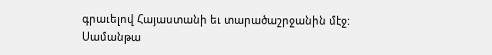գրաւելով Հայաստանի եւ տարածաշրջանին մէջ:
Սամանթա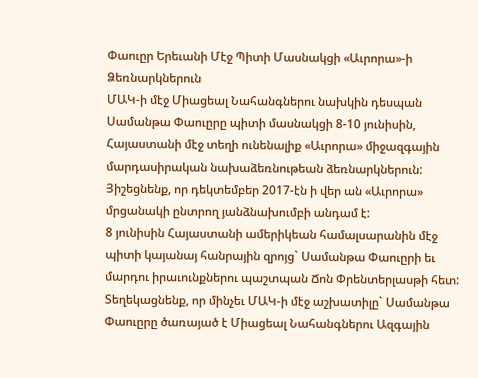Փաուըր Երեւանի Մէջ Պիտի Մասնակցի «Աւրորա»-ի Ձեռնարկներուն
ՄԱԿ-ի մէջ Միացեալ Նահանգներու նախկին դեսպան Սամանթա Փաուըրը պիտի մասնակցի 8-10 յունիսին, Հայաստանի մէջ տեղի ունենալիք «Աւրորա» միջազգային մարդասիրական նախաձեռնութեան ձեռնարկներուն:
Յիշեցնենք, որ դեկտեմբեր 2017-էն ի վեր ան «Աւրորա» մրցանակի ընտրող յանձնախումբի անդամ է:
8 յունիսին Հայաստանի ամերիկեան համալսարանին մէջ պիտի կայանայ հանրային զրոյց` Սամանթա Փաուըրի եւ մարդու իրաւունքներու պաշտպան Ճոն Փրենտերլասթի հետ:
Տեղեկացնենք, որ մինչեւ ՄԱԿ-ի մէջ աշխատիլը` Սամանթա Փաուըրը ծառայած է Միացեալ Նահանգներու Ազգային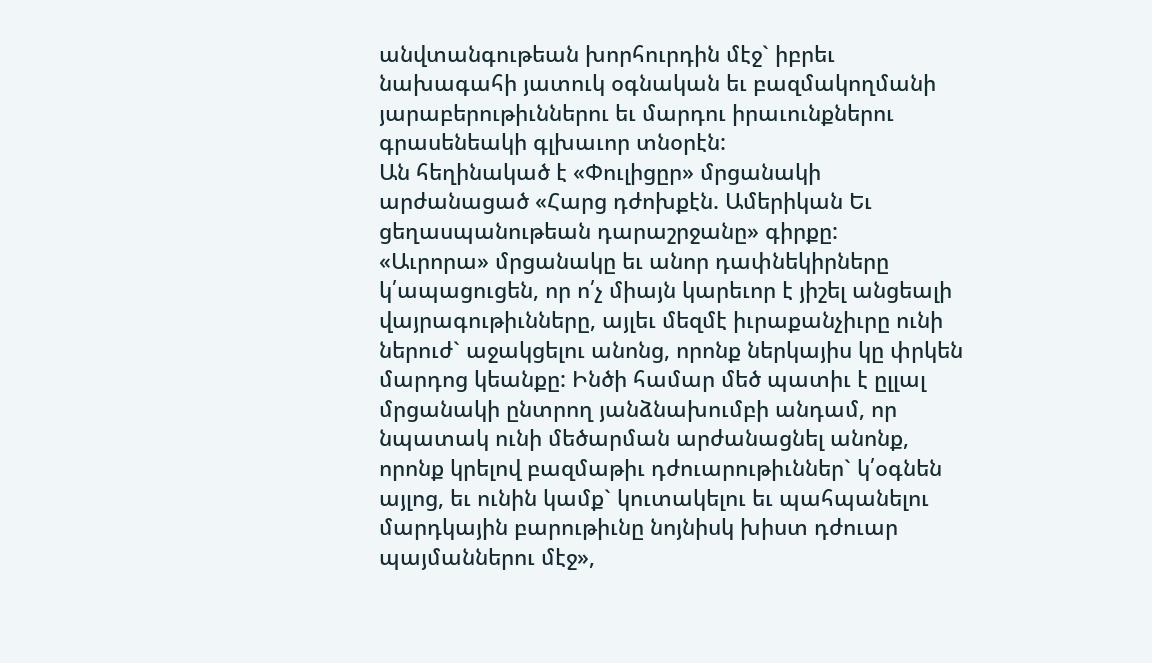անվտանգութեան խորհուրդին մէջ` իբրեւ նախագահի յատուկ օգնական եւ բազմակողմանի յարաբերութիւններու եւ մարդու իրաւունքներու գրասենեակի գլխաւոր տնօրէն:
Ան հեղինակած է «Փուլիցըր» մրցանակի արժանացած «Հարց դժոխքէն. Ամերիկան Եւ ցեղասպանութեան դարաշրջանը» գիրքը:
«Աւրորա» մրցանակը եւ անոր դափնեկիրները կ՛ապացուցեն, որ ո՛չ միայն կարեւոր է յիշել անցեալի վայրագութիւնները, այլեւ մեզմէ իւրաքանչիւրը ունի ներուժ` աջակցելու անոնց, որոնք ներկայիս կը փրկեն մարդոց կեանքը: Ինծի համար մեծ պատիւ է ըլլալ մրցանակի ընտրող յանձնախումբի անդամ, որ նպատակ ունի մեծարման արժանացնել անոնք, որոնք կրելով բազմաթիւ դժուարութիւններ` կ՛օգնեն այլոց, եւ ունին կամք` կուտակելու եւ պահպանելու մարդկային բարութիւնը նոյնիսկ խիստ դժուար պայմաններու մէջ»,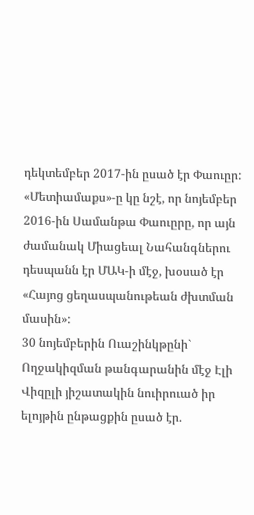դեկտեմբեր 2017-ին ըսած էր Փաուըր:
«Մետիամաքս»-ը կը նշէ, որ նոյեմբեր 2016-ին Սամանթա Փաուըրը, որ այն ժամանակ Միացեալ Նահանգներու դեսպանն էր ՄԱԿ-ի մէջ, խօսած էր «Հայոց ցեղասպանութեան ժխտման մասին»:
30 նոյեմբերին Ուաշինկթընի` Ողջակիզման թանգարանին մէջ Էլի Վիզըլի յիշատակին նուիրուած իր ելոյթին ընթացքին ըսած էր.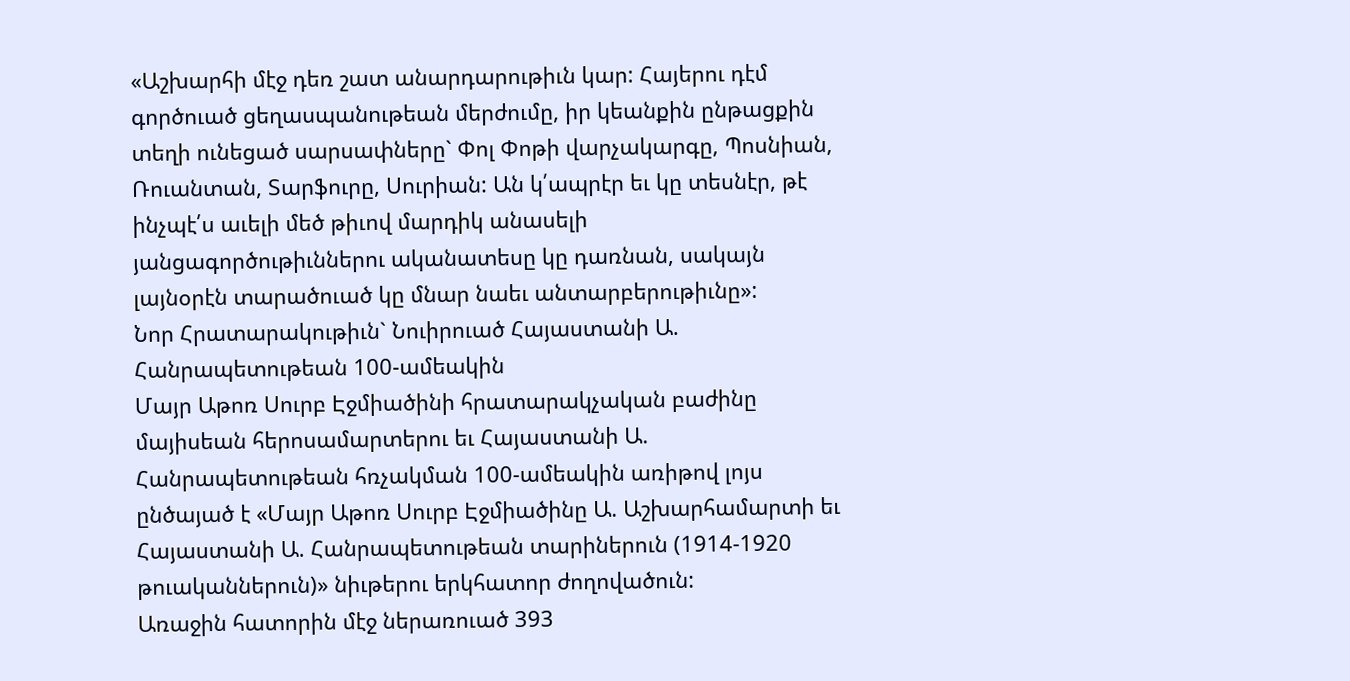«Աշխարհի մէջ դեռ շատ անարդարութիւն կար: Հայերու դէմ գործուած ցեղասպանութեան մերժումը, իր կեանքին ընթացքին տեղի ունեցած սարսափները` Փոլ Փոթի վարչակարգը, Պոսնիան, Ռուանտան, Տարֆուրը, Սուրիան: Ան կ՛ապրէր եւ կը տեսնէր, թէ ինչպէ՛ս աւելի մեծ թիւով մարդիկ անասելի յանցագործութիւններու ականատեսը կը դառնան, սակայն լայնօրէն տարածուած կը մնար նաեւ անտարբերութիւնը»:
Նոր Հրատարակութիւն` Նուիրուած Հայաստանի Ա. Հանրապետութեան 100-ամեակին
Մայր Աթոռ Սուրբ Էջմիածինի հրատարակչական բաժինը մայիսեան հերոսամարտերու եւ Հայաստանի Ա. Հանրապետութեան հռչակման 100-ամեակին առիթով լոյս ընծայած է «Մայր Աթոռ Սուրբ Էջմիածինը Ա. Աշխարհամարտի եւ Հայաստանի Ա. Հանրապետութեան տարիներուն (1914-1920 թուականներուն)» նիւթերու երկհատոր ժողովածուն:
Առաջին հատորին մէջ ներառուած 393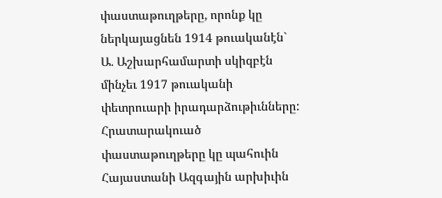փաստաթուղթերը, որոնք կը ներկայացնեն 1914 թուականէն` Ա. Աշխարհամարտի սկիզբէն մինչեւ 1917 թուականի փետրուարի իրադարձութիւնները: Հրատարակուած փաստաթուղթերը կը պահուին Հայաստանի Ազգային արխիւին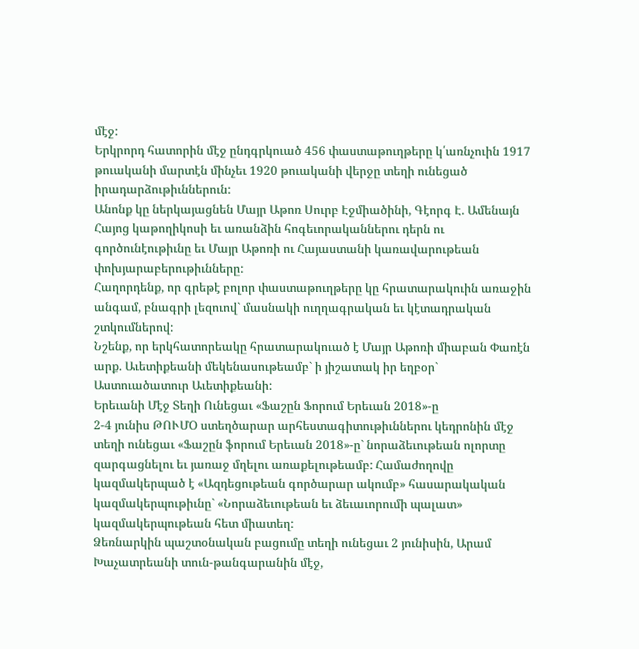մէջ:
Երկրորդ հատորին մէջ ընդգրկուած 456 փաստաթուղթերը կ՛առնչուին 1917 թուականի մարտէն մինչեւ 1920 թուականի վերջը տեղի ունեցած իրադարձութիւններուն:
Անոնք կը ներկայացնեն Մայր Աթոռ Սուրբ Էջմիածինի, Գէորգ Է. Ամենայն Հայոց կաթողիկոսի եւ առանձին հոգեւորականներու դերն ու գործունէութիւնը եւ Մայր Աթոռի ու Հայաստանի կառավարութեան փոխյարաբերութիւնները:
Հաղորդենք, որ գրեթէ բոլոր փաստաթուղթերը կը հրատարակուին առաջին անգամ, բնագրի լեզուով` մասնակի ուղղագրական եւ կէտադրական շտկումներով:
Նշենք, որ երկհատորեակը հրատարակուած է Մայր Աթոռի միաբան Փառէն արք. Աւետիքեանի մեկենասութեամբ` ի յիշատակ իր եղբօր` Աստուածատուր Աւետիքեանի:
Երեւանի Մէջ Տեղի Ունեցաւ «Ֆաշըն Ֆորում Երեւան 2018»-ը
2-4 յունիս ԹՈՒՄՕ ստեղծարար արհեստագիտութիւններու կեդրոնին մէջ տեղի ունեցաւ «Ֆաշըն ֆորում Երեւան 2018»-ը` նորաձեւութեան ոլորտը զարգացնելու եւ յառաջ մղելու առաքելութեամբ: Համաժողովը կազմակերպած է «Ազդեցութեան գործարար ակումբ» հասարակական կազմակերպութիւնը` «Նորաձեւութեան եւ ձեւաւորումի պալատ» կազմակերպութեան հետ միատեղ:
Ձեռնարկին պաշտօնական բացումը տեղի ունեցաւ 2 յունիսին, Արամ Խաչատրեանի տուն-թանգարանին մէջ,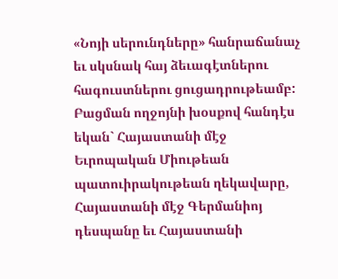«Նոյի սերունդները» հանրաճանաչ եւ սկսնակ հայ ձեւագէտներու հագուստներու ցուցադրութեամբ:
Բացման ողջոյնի խօսքով հանդէս եկան` Հայաստանի մէջ Եւրոպական Միութեան պատուիրակութեան ղեկավարը, Հայաստանի մէջ Գերմանիոյ դեսպանը եւ Հայաստանի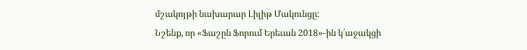մշակոյթի նախարար Լիլիթ Մակունցը:
Նշենք, որ «Ֆաշըն Ֆորում Երեւան 2018»-ին կ՛աջակցի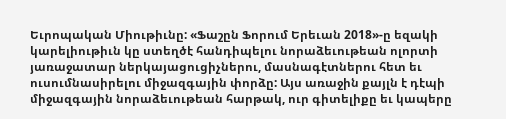Եւրոպական Միութիւնը: «Ֆաշըն Ֆորում Երեւան 2018»-ը եզակի կարելիութիւն կը ստեղծէ հանդիպելու նորաձեւութեան ոլորտի յառաջատար ներկայացուցիչներու, մասնագէտներու հետ եւ ուսումնասիրելու միջազգային փորձը: Այս առաջին քայլն է դէպի միջազգային նորաձեւութեան հարթակ, ուր գիտելիքը եւ կապերը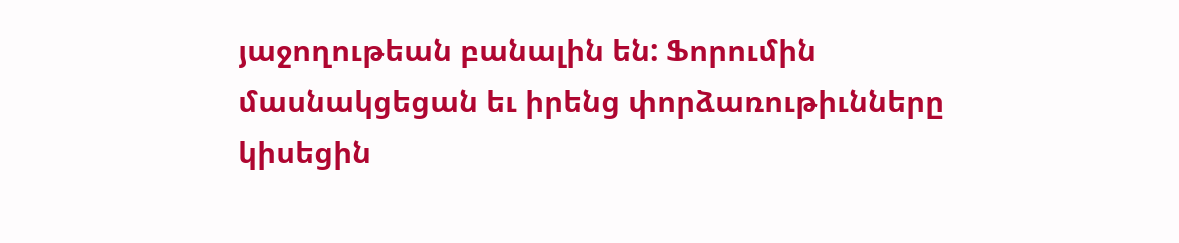յաջողութեան բանալին են: Ֆորումին մասնակցեցան եւ իրենց փորձառութիւնները կիսեցին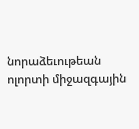նորաձեւութեան ոլորտի միջազգային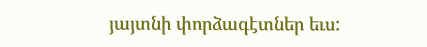յայտնի փորձագէտներ եւս: